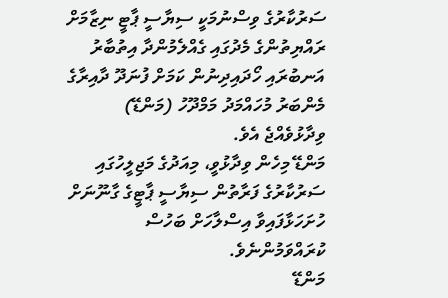ސަރުކާރުގެ ވިސްނުމަކީ ސިޔާސީ ޕާޓީ ނިޒާމަށް ރައްޔިތުންގެ މެދުގައި ގެއްލެމުންދާ އިތުބާރު އަނބުރައި ހޯދައިދިނުން ކަމަށް ފުނަދޫ ދާއިރާގެ މެންބަރު މުހައްމަދު މަމްދޫހު (މަންޑޭ) ވިދާޅުވެއްޖެ އެވެ.
މަންޑޭ މިހެން ވިދާޅުވީ، މިއަދުގެ މަޖިލީހުގައި ސަރުކާރުގެ ފަރާތުން ސިޔާސީ ޕާޓީގެ ގާނޫނަށް ހުށަހަޅާފައިވާ އިސްލާހަށް ބަހުސް ކުރައްވަމުންނެވެ.
މަންޑޭ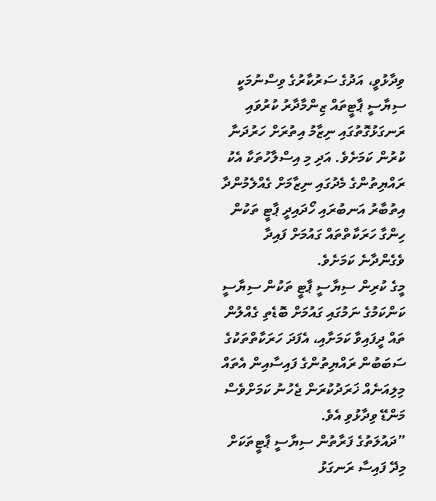ވިދާޅުވީ، އަދުގެ ސަރުކާރުގެ ވިސްނުމަކީ ސިޔާސީ ޕާޓީތައް ޒިންމާދާރު ކުރުވައި ރަނގަޅުގޮތުގައި ނިޒާމު އިތުރަށް ހަރުދަނާ ކުރުން ކަމަށެވެ. އަދި މި އިސްލާހުތަކާ އެކު ރައްޔިތުންގެ މެދުގައި ނިޒާމަށް ގެއްލެމުންދާ އިތުބާރު އަނބުރައި ހޯދައިދީ ޕާޓީ ތަކުން ހިންގާ ހަރަކާތްތައް ގައުމަށް ފައިދާ ވެގެންދާނެ ކަމަށެވެ.
މީގެ ކުރިން ސިޔާސީ ޕާޓީ ތަކުން ސިޔާސީ ކަންކަމުގެ ނަމުގައި ގައުމަށް ބޮޑެތި ގެއްލުން ތައް ދީފައިވާ ކަމަށާއި، އެފަދަ ހަރަކާތްތަކުގެ ސަބަބުން ރައްޔިތުންގެ ފައިސާއިން އެތައް މިލިއަނެއް ޚަރަދުކުރަން ޖެހުނު ކަމަށްވެސް މަންޑޭ ވިދާޅުވި އެވެ.
”ދައުލަތުގެ ފަރާތުން ސިޔާސީ ޕާޓީތަކަށް މިދޭ ފައިސާ ރަނގަޅު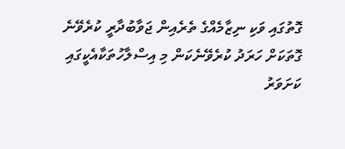ގޮތުގައި ވަކި ނިޒާމެއްގެ ތެރެއިން ޖަވާބުދާރީ ކުރެވޭނެ ގޮތަކަށް ހަރަދު ކުރެވޭނެކަން މި އިސްލާހުތަކާއެކީގައި ކަށަވަރު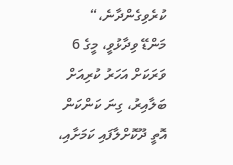ކުރެވިގެންދާނެ،“
މަންޑޭ ވިދާޅުވީ، މީގެ 6 ވަރަކަށް އަހަރު ކުރިއަށް ބަލާއިރު، ގިނަ ކަންކަން އޮތީ ދޫކޮށްލާފައި ކަމަށާއި،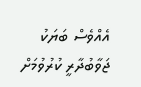އެއްވެސް ބަޔަކު ޖަވާބުދާރީ ކުރުވުމަށް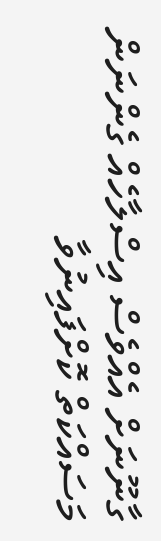ގާނޫނަށް އެއްވެސް އިސްލާހެއް ގެންނަން މަސައްކަތް ކޮށްފައިނުވާ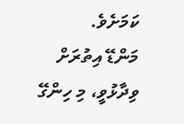ކަމަށެވެ.
މަންޑޭ އިތުރަށް ވިދާޅުވީ، މި ހިންގޭ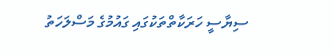ސިޔާސީ ހަރަކާތްތަކުގައި ގައުމުގެ މަސްލަހަތު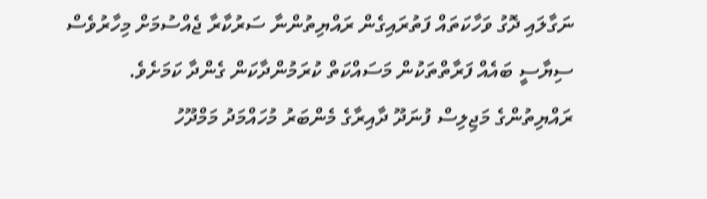ނަގާލައި ދޮގު ވަހާކަތައް ފަތުރައިގެން ރައްޔިތުންނާ ސަރުކާރާ ޖެއްސުމަށް މިހާރުވެސް ސިޔާސީ ބައެއް ފަރާތްތަކުން މަސައްކަތް ކުރަމުންދާކަން ގެންދާ ކަމަށެވެ.
ރައްޔިތުންގެ މަޖިލިސް ފުނަދޫ ދާއިރާގެ މެންބަރު މުހައްމަދު މަމްދޫހު